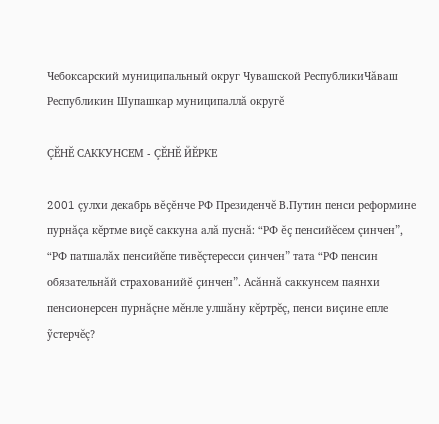Чебоксарский муниципальный округ Чувашской РеспубликиЧăваш Республикин Шупашкар муниципаллă округĕ

ÇĔНĔ САККУНСЕМ - ÇĔНĔ ЙĔРКЕ

2001 çулхи декабрь вĕçĕнче РФ Президенчĕ В.Путин пенси реформине пурнăçа кĕртме виçĕ саккуна алă пуснă: “РФ ĕç пенсийĕсем çинчен”, “РФ патшалăх пенсийĕпе тивĕçтересси çинчен” тата “РФ пенсин обязательнăй страхованийĕ çинчен”. Асăннă саккунсем паянхи пенсионерсен пурнăçне мĕнле улшăну кĕртрĕç, пенси виçине епле ỹстерчĕç?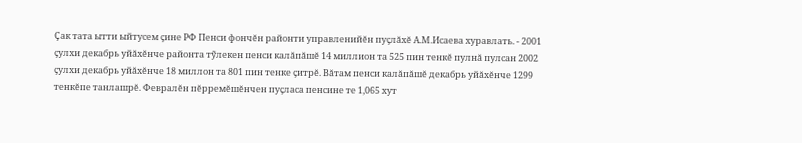Çак тата ытти ыйтусем çине РФ Пенси фончĕн районти управленийĕн пуçлăхĕ А.М.Исаева хуравлать. - 2001 çулхи декабрь уйăхĕнче районта тỹлекен пенси калăпăшĕ 14 миллион та 525 пин тенкĕ пулнă пулсан 2002 çулхи декабрь уйăхĕнче 18 миллон та 801 пин тенке çитрĕ. Вăтам пенси калăпăшĕ декабрь уйăхĕнче 1299 тенкĕпе танлашрĕ. Февралĕн пĕрремĕшĕнчен пуçласа пенсине те 1,065 хут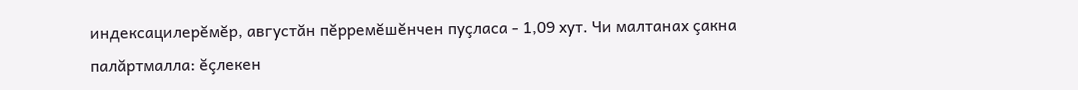индексацилерĕмĕр, августăн пĕрремĕшĕнчен пуçласа - 1,09 хут. Чи малтанах çакна палăртмалла: ĕçлекен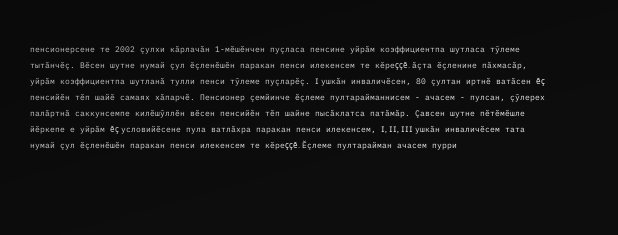пенсионерсене те 2002 çулхи кăрлачăн 1-мĕшĕнчен пуçласа пенсине уйрăм коэффициентпа шутласа тỹлеме тытăнчĕç. Вĕсен шутне нумай çул ĕçленĕшĕн паракан пенси илекенсем те кĕреççĕ. ăçта ĕçленине пăхмасăр, уйрăм коэффициентпа шутланă тулли пенси тỹлеме пуçларĕç. I ушкăн инваличĕсен, 80 çултан иртнĕ ватăсен ĕç пенсийĕн тĕп шайĕ самаях хăпарчĕ. Пенсионер çемйинче ĕçлеме пултарайманнисем - ачасем - пулсан, çỹлерех палăртнă саккунсемпе килĕшỹллĕн вĕсен пенсийĕн тĕп шайне пысăклатса патăмăр. Çавсен шутне пĕтĕмĕшле йĕркепе е уйрăм ĕç условийĕсене пула ватлăхра паракан пенси илекенсем, I, II, III ушкăн инваличĕсем тата нумай çул ĕçленĕшĕн паракан пенси илекенсем те кĕреççĕ. Ĕçлеме пултарайман ачасем пурри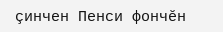çинчен Пенси фончĕн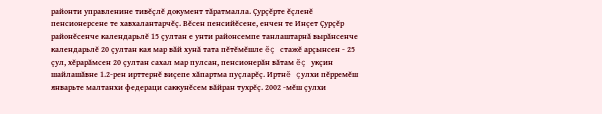районти управленине тивĕçлĕ документ тăратмалла. Çурçĕрте ĕçленĕ пенсионерсене те хавхалантарчĕç. Вĕсен пенсийĕсене, енчен те Инçет Çурçĕр районĕсенче календарьлĕ 15 çултан е унти районсемпе танлаштарнă вырăнсенче календарьлĕ 20 çултан кая мар вăй хунă тата пĕтĕмĕшле ĕç стажĕ арçынсен - 25 çул, хĕрарăмсен 20 çултан сахал мар пулсан, пенсионерăн вăтам ĕç укçин шайлашăвне 1.2-рен ирттернĕ виçепе хăпартма пуçларĕç. Иртнĕ çулхи пĕрремĕш январьте малтанхи федераци саккунĕсем вăйран тухрĕç. 2002 -мĕш çулхи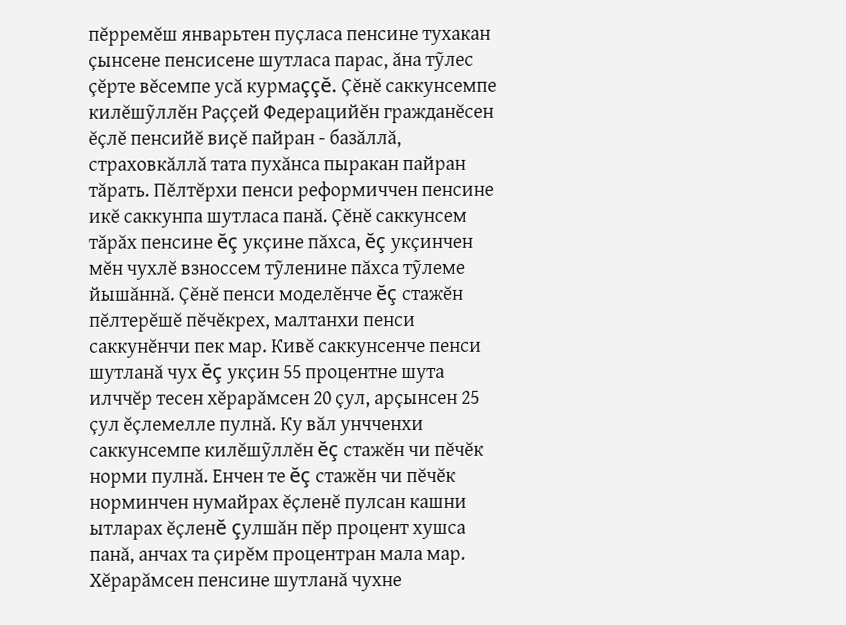пĕрремĕш январьтен пуçласа пенсине тухакан çынсене пенсисене шутласа парас, ăна тỹлес çĕрте вĕсемпе усă курмаççĕ. Çĕнĕ саккунсемпе килĕшỹллĕн Раççей Федерацийĕн гражданĕсен ĕçлĕ пенсийĕ виçĕ пайран - базăллă, страховкăллă тата пухăнса пыракан пайран тăрать. Пĕлтĕрхи пенси реформиччен пенсине икĕ саккунпа шутласа панă. Çĕнĕ саккунсем тăрăх пенсине ĕç укçине пăхса, ĕç укçинчен мĕн чухлĕ взноссем тỹленине пăхса тỹлеме йышăннă. Çĕнĕ пенси моделĕнче ĕç стажĕн пĕлтерĕшĕ пĕчĕкрех, малтанхи пенси саккунĕнчи пек мар. Кивĕ саккунсенче пенси шутланă чух ĕç укçин 55 процентне шута илччĕр тесен хĕрарăмсен 20 çул, арçынсен 25 çул ĕçлемелле пулнă. Ку вăл унчченхи саккунсемпе килĕшỹллĕн ĕç стажĕн чи пĕчĕк норми пулнă. Енчен те ĕç стажĕн чи пĕчĕк норминчен нумайрах ĕçленĕ пулсан кашни ытларах ĕçленĕ çулшăн пĕр процент хушса панă, анчах та çирĕм процентран мала мар. Хĕрарăмсен пенсине шутланă чухне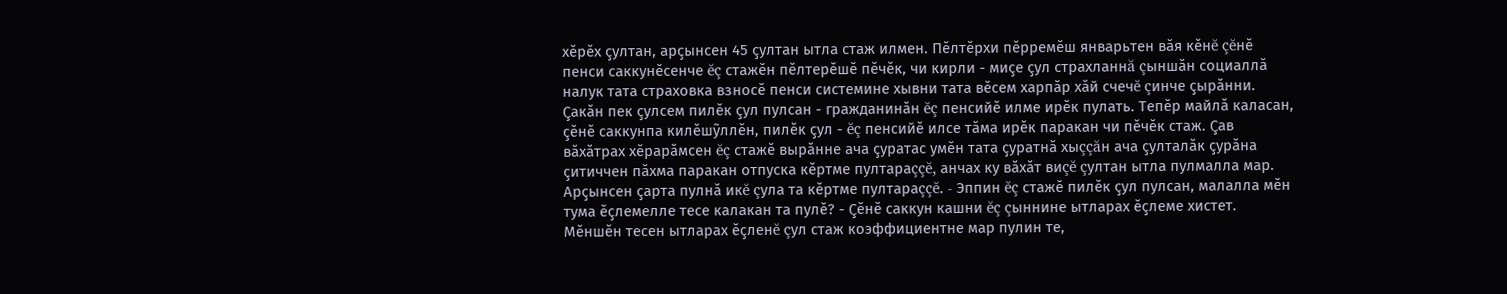хĕрĕх çултан, арçынсен 45 çултан ытла стаж илмен. Пĕлтĕрхи пĕрремĕш январьтен вăя кĕнĕ çĕнĕ пенси саккунĕсенче ĕç стажĕн пĕлтерĕшĕ пĕчĕк, чи кирли - миçе çул страхланнă çыншăн социаллă налук тата страховка взносĕ пенси системине хывни тата вĕсем харпăр хăй счечĕ çинче çырăнни. Çакăн пек çулсем пилĕк çул пулсан - гражданинăн ĕç пенсийĕ илме ирĕк пулать. Тепĕр майлă каласан, çĕнĕ саккунпа килĕшỹллĕн, пилĕк çул - ĕç пенсийĕ илсе тăма ирĕк паракан чи пĕчĕк стаж. Çав вăхăтрах хĕрарăмсен ĕç стажĕ вырăнне ача çуратас умĕн тата çуратнă хыççăн ача çулталăк çурăна çитиччен пăхма паракан отпуска кĕртме пултараççĕ, анчах ку вăхăт виçĕ çултан ытла пулмалла мар. Арçынсен çарта пулнă икĕ çула та кĕртме пултараççĕ. - Эппин ĕç стажĕ пилĕк çул пулсан, малалла мĕн тума ĕçлемелле тесе калакан та пулĕ? - Çĕнĕ саккун кашни ĕç çыннине ытларах ĕçлеме хистет. Мĕншĕн тесен ытларах ĕçленĕ çул стаж коэффициентне мар пулин те,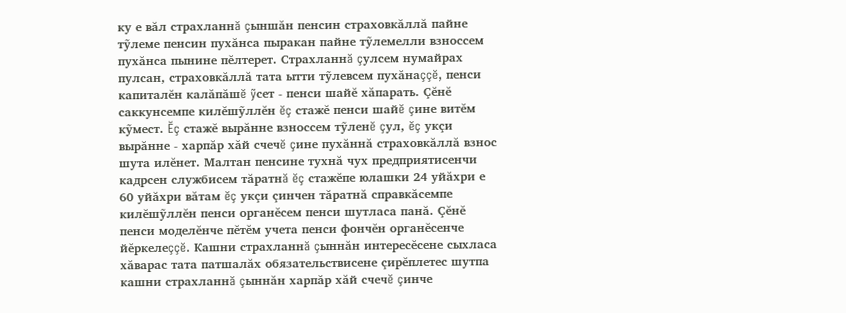ку е вăл страхланнă çыншăн пенсин страховкăллă пайне тỹлеме пенсин пухăнса пыракан пайне тỹлемелли взноссем пухăнса пынине пĕлтерет. Страхланнă çулсем нумайрах пулсан, страховкăллă тата ытти тỹлевсем пухăнаççĕ, пенси капиталĕн калăпăшĕ ỹсет - пенси шайĕ хăпарать. Çĕнĕ саккунсемпе килĕшỹллĕн ĕç стажĕ пенси шайĕ çине витĕм кỹмест. Ĕç стажĕ вырăнне взноссем тỹленĕ çул, ĕç укçи вырăнне - харпăр хăй счечĕ çине пухăннă страховкăллă взнос шута илĕнет. Малтан пенсине тухнă чух предприятисенчи кадрсен службисем тăратнă ĕç стажĕпе юлашки 24 уйăхри е 60 уйăхри вăтам ĕç укçи çинчен тăратнă справкăсемпе килĕшỹллĕн пенси органĕсем пенси шутласа панă. Çĕнĕ пенси моделĕнче пĕтĕм учета пенси фончĕн органĕсенче йĕркелеççĕ. Кашни страхланнă çыннăн интересĕсене сыхласа хăварас тата патшалăх обязательствисене çирĕплетес шутпа кашни страхланнă çыннăн харпăр хăй счечĕ çинче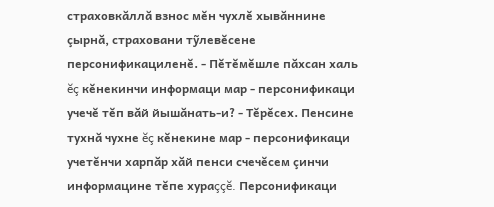страховкăллă взнос мĕн чухлĕ хывăннине çырнă, страховани тỹлевĕсене персонификациленĕ. - Пĕтĕмĕшле пăхсан халь ĕç кĕнекинчи информаци мар - персонификаци учечĕ тĕп вăй йышăнать-и? - Тĕрĕсех. Пенсине тухнă чухне ĕç кĕнекине мар - персонификаци учетĕнчи харпăр хăй пенси счечĕсем çинчи информацине тĕпе хураççĕ. Персонификаци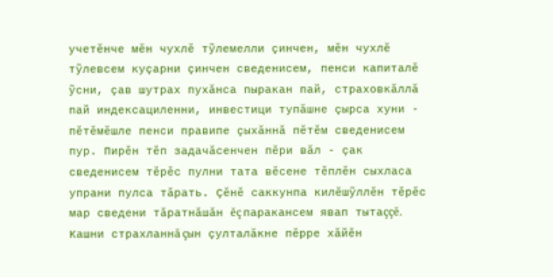учетĕнче мĕн чухлĕ тỹлемелли çинчен, мĕн чухлĕ тỹлевсем куçарни çинчен сведенисем, пенси капиталĕ ỹсни, çав шутрах пухăнса пыракан пай, страховкăллă пай индексациленни, инвестици тупăшне çырса хуни - пĕтĕмĕшле пенси правипе çыхăннă пĕтĕм сведенисем пур. Пирĕн тĕп задачăсенчен пĕри вăл - çак сведенисем тĕрĕс пулни тата вĕсене тĕплĕн сыхласа упрани пулса тăрать. Çĕнĕ саккунпа килĕшỹллĕн тĕрĕс мар сведени тăратнăшăн ĕç паракансем явап тытаççĕ. Кашни страхланнă çын çулталăкне пĕрре хăйĕн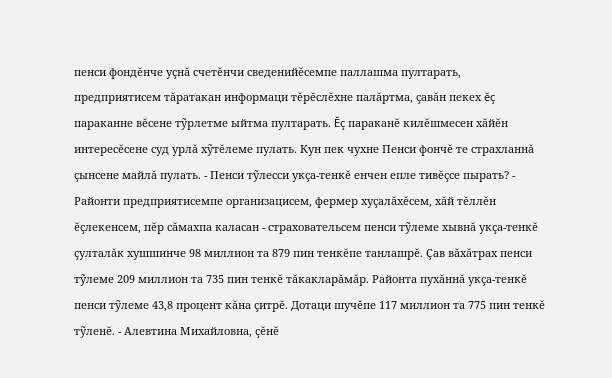пенси фондĕнче уçнă счетĕнчи сведенийĕсемпе паллашма пултарать, предприятисем тăратакан информаци тĕрĕслĕхне палăртма, çавăн пекех ĕç параканне вĕсене тỹрлетме ыйтма пултарать. Ĕç параканĕ килĕшмесен хăйĕн интересĕсене суд урлă хỹтĕлеме пулать. Кун пек чухне Пенси фончĕ те страхланнă çынсене майлă пулать. - Пенси тỹлесси укçа-тенкĕ енчен епле тивĕçсе пырать? - Районти предприятисемпе организацисем, фермер хуçалăхĕсем, хăй тĕллĕн ĕçлекенсем, пĕр сăмахпа каласан - страховательсем пенси тỹлеме хывнă укçа-тенкĕ çулталăк хушшинче 98 миллион та 879 пин тенкĕпе танлашрĕ. Çав вăхăтрах пенси тỹлеме 209 миллион та 735 пин тенкĕ тăкакларăмăр. Районта пухăннă укçа-тенкĕ пенси тỹлеме 43,8 процент кăна çитрĕ. Дотаци шучĕпе 117 миллион та 775 пин тенкĕ тỹленĕ. - Алевтина Михайловна, çĕнĕ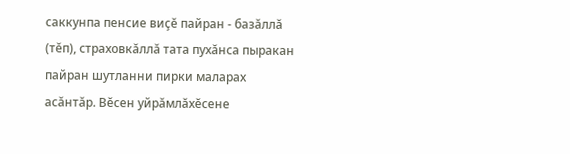саккунпа пенсие виçĕ пайран - базăллă (тĕп), страховкăллă тата пухăнса пыракан пайран шутланни пирки маларах асăнтăр. Вĕсен уйрăмлăхĕсене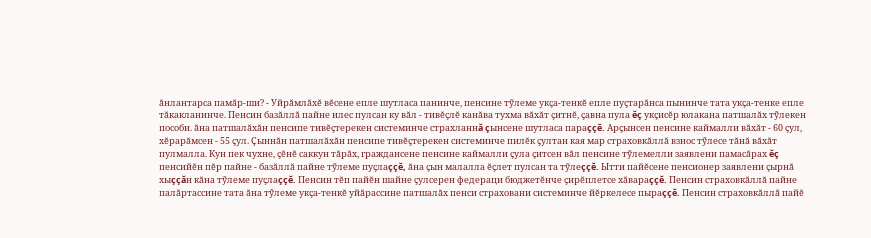ăнлантарса памăр-ши? - Уйрăмлăхĕ вĕсене епле шутласа панинче, пенсине тỹлеме укçа-тенкĕ епле пуçтарăнса пынинче тата укçа-тенке епле тăкакланинче. Пенсин базăллă пайне илес пулсан ку вăл - тивĕçлĕ канăва тухма вăхăт çитнĕ, çавна пула ĕç укçисĕр юлакана патшалăх тỹлекен пособи. ăна патшалăхăн пенсипе тивĕçтерекен системинче страхланнă çынсене шутласа параççĕ. Арçынсен пенсине каймалли вăхăт - 60 çул, хĕрарăмсен - 55 çул. Çыннăн патшалăхăн пенсипе тивĕçтерекен системинче пилĕк çултан кая мар страховкăллă взнос тỹлесе тăнă вăхăт пулмалла. Кун пек чухне, çĕнĕ саккун тăрăх, граждансене пенсине каймалли çула çитсен вăл пенсине тỹлемелли заявлени памасăрах ĕç пенсийĕн пĕр пайне - базăллă пайне тỹлеме пуçлаççĕ, ăна çын малалла ĕçлет пулсан та тỹлеççĕ. Ытти пайĕсене пенсионер заявлени çырнă хыççăн кăна тỹлеме пуçлаççĕ. Пенсин тĕп пайĕн шайне çулсерен федераци бюджетĕнче çирĕплетсе хăвараççĕ. Пенсин страховкăллă пайне палăртассине тата ăна тỹлеме укçа-тенкĕ уйăрассине патшалăх пенси страховани системинче йĕркелесе пыраççĕ. Пенсин страховкăллă пайĕ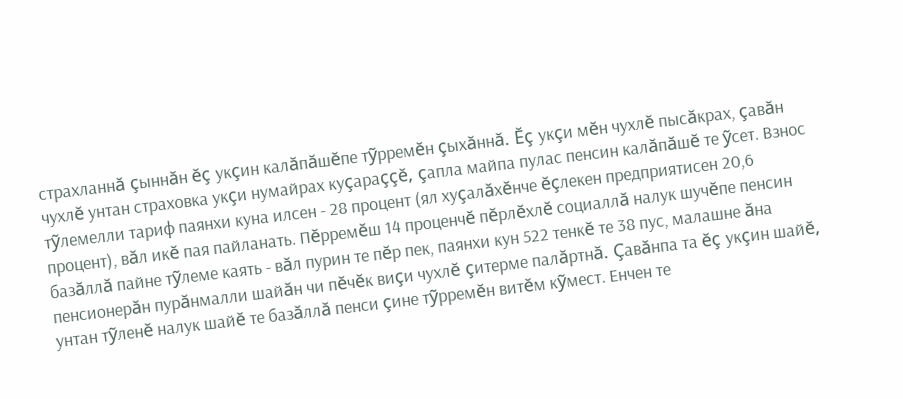страхланнă çыннăн ĕç укçин калăпăшĕпе тỹрремĕн çыхăннă. Ĕç укçи мĕн чухлĕ пысăкрах, çавăн чухлĕ унтан страховка укçи нумайрах куçараççĕ, çапла майпа пулас пенсин калăпăшĕ те ỹсет. Взнос тỹлемелли тариф паянхи куна илсен - 28 процент (ял хуçалăхĕнче ĕçлекен предприятисен 20,6 процент), вăл икĕ пая пайланать. Пĕрремĕш 14 проценчĕ пĕрлĕхлĕ социаллă налук шучĕпе пенсин базăллă пайне тỹлеме каять - вăл пурин те пĕр пек, паянхи кун 522 тенкĕ те 38 пус, малашне ăна пенсионерăн пурăнмалли шайăн чи пĕчĕк виçи чухлĕ çитерме палăртнă. Çавăнпа та ĕç укçин шайĕ, унтан тỹленĕ налук шайĕ те базăллă пенси çине тỹрремĕн витĕм кỹмест. Енчен те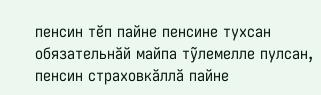пенсин тĕп пайне пенсине тухсан обязательнăй майпа тỹлемелле пулсан, пенсин страховкăллă пайне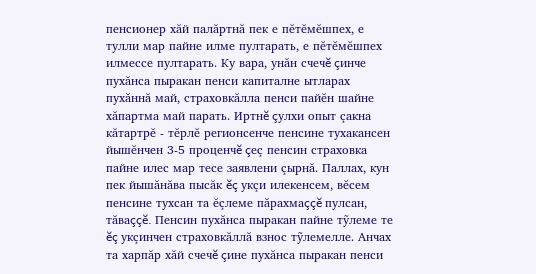пенсионер хăй палăртнă пек е пĕтĕмĕшпех, е тулли мар пайне илме пултарать, е пĕтĕмĕшпех илмессе пултарать. Ку вара, унăн счечĕ çинче пухăнса пыракан пенси капиталне ытларах пухăннă май, страховкăлла пенси пайĕн шайне хăпартма май парать. Иртнĕ çулхи опыт çакна кăтартрĕ - тĕрлĕ регионсенче пенсине тухакансен йышĕнчен 3-5 проценчĕ çеç пенсин страховка пайне илес мар тесе заявлени çырнă. Паллах, кун пек йышăнăва пысăк ĕç укçи илекенсем, вĕсем пенсине тухсан та ĕçлеме пăрахмаççĕ пулсан, тăваççĕ. Пенсин пухăнса пыракан пайне тỹлеме те ĕç укçинчен страховкăллă взнос тỹлемелле. Анчах та харпăр хăй счечĕ çине пухăнса пыракан пенси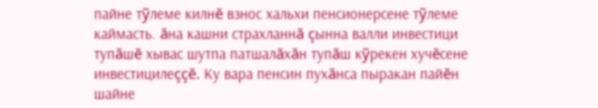пайне тỹлеме килнĕ взнос хальхи пенсионерсене тỹлеме каймасть. ăна кашни страхланнă çынна валли инвестици тупăшĕ хывас шутпа патшалăхăн тупăш кỹрекен хучĕсене инвестицилеççĕ. Ку вара пенсин пухăнса пыракан пайĕн шайне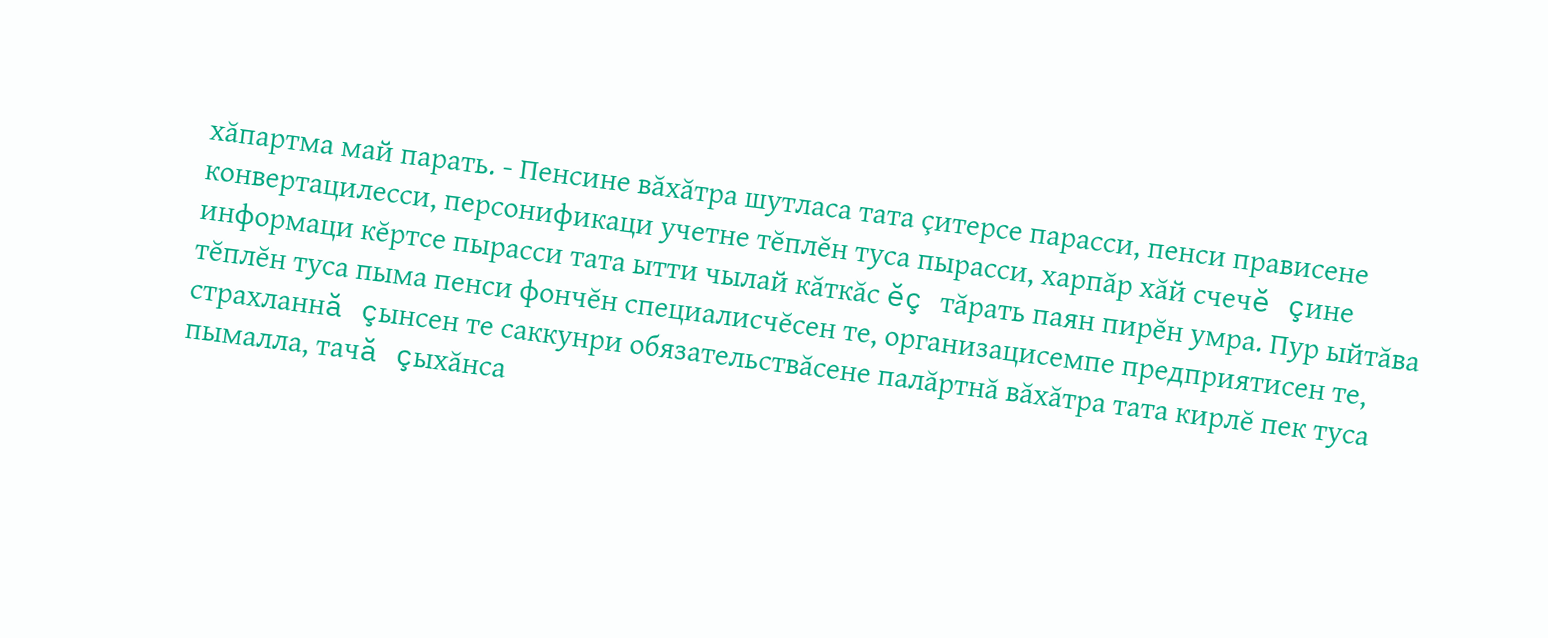хăпартма май парать. - Пенсине вăхăтра шутласа тата çитерсе парасси, пенси прависене конвертацилесси, персонификаци учетне тĕплĕн туса пырасси, харпăр хăй счечĕ çине информаци кĕртсе пырасси тата ытти чылай кăткăс ĕç тăрать паян пирĕн умра. Пур ыйтăва тĕплĕн туса пыма пенси фончĕн специалисчĕсен те, организацисемпе предприятисен те, страхланнă çынсен те саккунри обязательствăсене палăртнă вăхăтра тата кирлĕ пек туса пымалла, тачă çыхăнса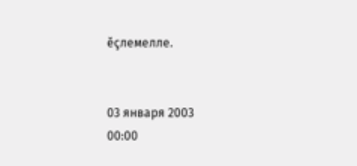ĕçлемелле.


03 января 2003
00:00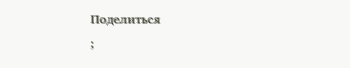Поделиться
;